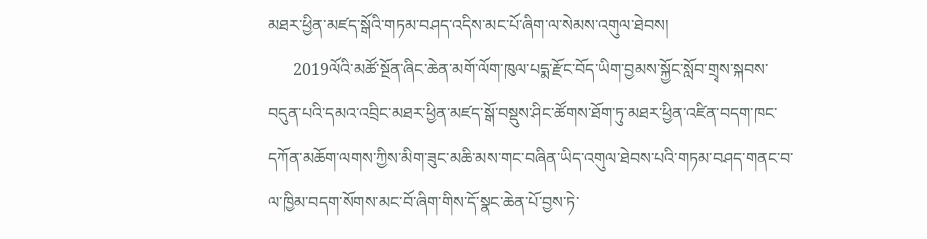མཐར་ཕྱིན་མཛད་སྒོའི་གཏམ་བཤད་འདིས་མང་པོ་ཞིག་ལ་སེམས་འགུལ་ཐེབས།
      2019ལོའི་མཚོ་སྔོན་ཞིང་ཆེན་མགོ་ལོག་ཁུལ་པདྨ་རྫོང་བོད་ཡིག་བྱམས་སྐྱོང་སློབ་གྲྭས་སྐབས་བདུན་པའི་དམའ་འབྲིང་མཐར་ཕྱིན་མཛད་སྒོ་བསྡུས་ཤིང་ཚོགས་ཐོག་ཏུ་མཐར་ཕྱིན་འཛིན་བདག་ཁང་དཀོན་མཆོག་ལགས་ཀྱིས་མིག་ཟུང་མཆི་མས་གང་བཞིན་ཡིད་འགུལ་ཐེབས་པའི་གཏམ་བཤད་གནང་བ་ལ་ཁྱིམ་བདག་སོགས་མང་བོ་ཞིག་གིས་དོ་སྣང་ཆེན་པོ་བྱས་ཏེ་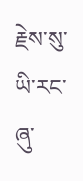རྗེས་སུ་ཡི་རང་ཞུ་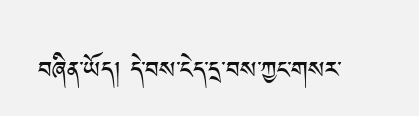བཞིན་ཡོད། དེ་བས་ངེད་དྲ་བས་ཀྱང་གསར་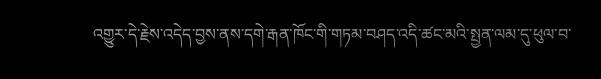འགྱུར་དེ་རྗེས་འདེད་བྱས་ནས་དགེ་རྒན་ཁོང་གི་གཏམ་བཤད་འདི་ཚང་མའི་སྤྱན་ལམ་དུ་ཕུལ་བ་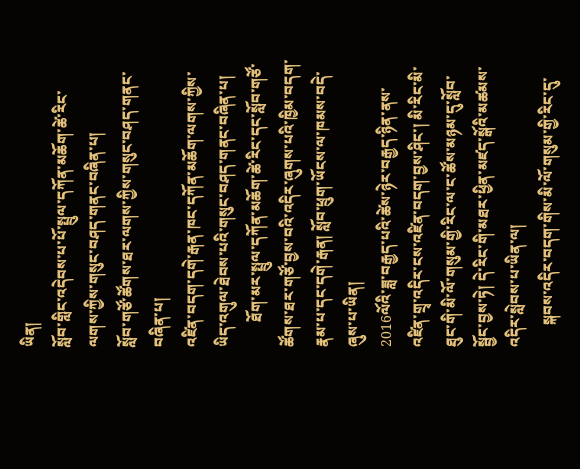ཡིན།
སློབ་གླིང་འདེབས་པ་པོ་སྤྲུལ་དཀོན་མཆོག་ཚེ་རིང་ལགས་ཀྱིས་གསུང་བཤད་གནང་བཞིན་པ།
སློབ་གཙོ་ཚོགས་ཐར་ལགས་ཀྱིས་གསུང་བཤད་གནང་བཞིན་པ།
འཛིན་བདག་དགེ་རྒན་ཁང་དཀོན་མཆོག་ལགས་ཀྱིས་ཡིད་འགུལ་ཐེབས་པའི་གསུང་བཤད་གནང་བཞིན་པ།
       ཐོག་མར་སྤྲུལ་དཀོན་མཆོག་ཚེ་རིང་དང་སློབ་གཙོ་ཚོགས་ཐར་གཙོ་བྱས་བའི་འདིར་ཞུགས་པའི་ཁྱིམ་བདག་རྣམ་པ་དང་དགེ་རྒན། སློབ་ཕྲུག་ཡོངས་ལ་ཁམས་བདེ་ཞུས་པ་ཡིན།
2016ལོའི་ཟླ་བརྒྱད་པའི་ཚེས་ཉེར་བརྒྱད་ཉིན་ནས་འཛིན་གྲྭ་འདིར་ངས་འཛིན་བདག་བྱས་ཤིང་། མི་རིང་མི་ཐུང་གི་མི་ལོ་གསུམ་གྱི་རིང་ལ་ང་ཚོས་མཉམ་དུ་སློབ་སྦྱོང་བྱས་ཏེ། དེ་རིང་གི་མཐར་ཕྱིན་མཛད་སྒོའི་མཚམས་འདིར་སླེབས་པ་ཡིན་ལ།
      སྐབས་འདིར་བདག་གིས་མི་ལོ་གསུམ་གྱི་རིང་དུ་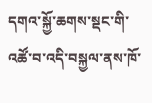དགའ་སྐྱོ་ཆགས་སྡང་གི་འཚོ་བ་འདི་བསྐྱལ་ནས་ཁོ་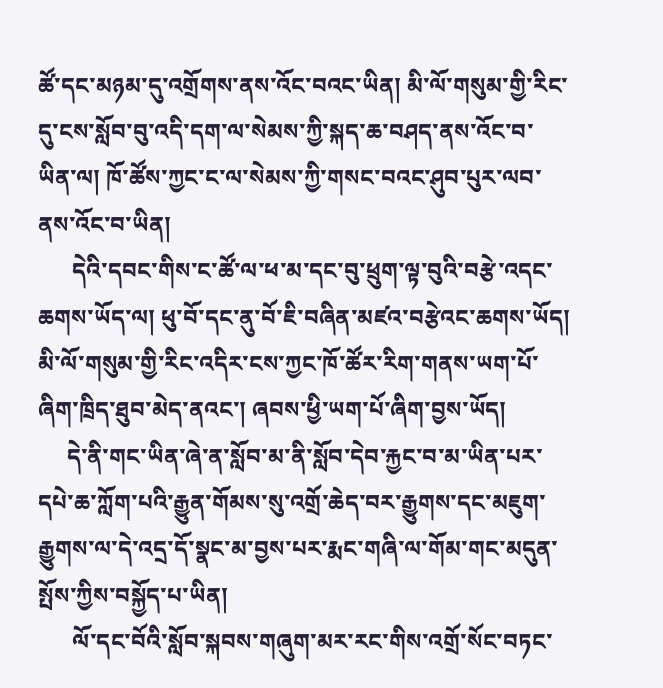ཚོ་དང་མཉམ་དུ་འགྲོགས་ནས་འོང་བའང་ཡིན། མི་ལོ་གསུམ་གྱི་རིང་དུ་ངས་སློབ་བུ་འདི་དག་ལ་སེམས་ཀྱི་སྐད་ཆ་བཤད་ནས་འོང་བ་ཡིན་ལ། ཁོ་ཚོས་ཀྱང་ང་ལ་སེམས་ཀྱི་གསང་བའང་ཤུབ་པུར་ལབ་ནས་འོང་བ་ཡིན།
      དེའི་དབང་གིས་ང་ཚོ་ལ་ཕ་མ་དང་བུ་ཕྲུག་ལྟ་བུའི་བརྩེ་འདང་ཆགས་ཡོད་ལ། ཕུ་བོ་དང་ནུ་བོ་ཇི་བཞིན་མཛའ་བརྩེའང་ཆགས་ཡོད།
མི་ལོ་གསུམ་གྱི་རིང་འདིར་ངས་ཀྱང་ཁོ་ཚོར་རིག་གནས་ཡག་པོ་ཞིག་ཁྲིད་ཐུབ་མེད་ནའང་། ཞབས་ཕྱི་ཡག་པོ་ཞིག་བྱས་ཡོད།
     དེ་ནི་གང་ཡིན་ཞེ་ན་སློབ་མ་ནི་སློབ་དེབ་རྐྱང་བ་མ་ཡིན་པར་དཔེ་ཆ་ཀློག་པའི་རྒྱུན་གོམས་སུ་འགྲོ་ཆེད་བར་རྒྱུགས་དང་མཇུག་རྒྱུགས་ལ་དེ་འདྲ་དོ་སྣང་མ་བྱས་པར་རྨང་གཞི་ལ་གོམ་གང་མདུན་སྤོས་ཀྱིས་བསྐྱོད་པ་ཡིན།
      ལོ་དང་བོའི་སློབ་སྐབས་གཞུག་མར་རང་གིས་འགྲོ་སོང་བཏང་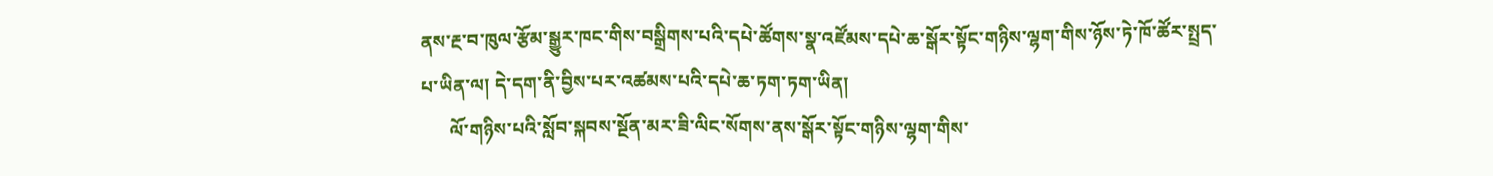ནས་རྔ་བ་ཁུལ་རྩོམ་སྒྱུར་ཁང་གིས་བསྒྲིགས་པའི་དཔེ་ཚོགས་སྣ་འཛོམས་དཔེ་ཆ་སྒོར་སྟོང་གཉིས་ལྷག་གིས་ཉོས་ཏེ་ཁོ་ཚོར་སྤྲད་པ་ཡིན་ལ། དེ་དག་ནི་བྱིས་པར་འཚམས་པའི་དཔེ་ཆ་ཏག་ཏག་ཡིན།
      ལོ་གཉིས་པའི་སློབ་སྐབས་སྔོན་མར་ཟི་ལིང་སོགས་ནས་སྒོར་སྟོང་གཉིས་ལྷག་གིས་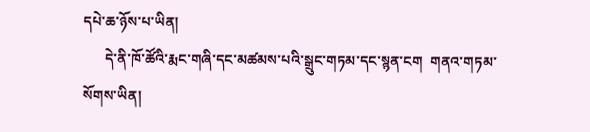དཔེ་ཆ་ཉོས་པ་ཡིན།
      དེ་ནི་ཁོ་ཚོའི་རྨང་གཞི་དང་མཚམས་པའི་སྒྲུང་གཏམ་དང་སྙན་ངག  གནའ་གཏམ་སོགས་ཡིན།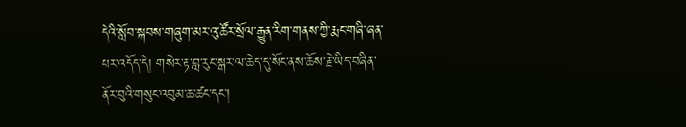དེའི་སློབ་སྐབས་གཞུག་མར་འུ་ཚོར་སྲོལ་རྒྱུན་རིག་གནས་ཀྱི་རྨང་གཞི་ཞན་པར་འདོད་དེ། གསེར་རྟ་བླ་རུང་སྒར་ལ་ཆེད་དུ་སོང་ནས་ཆོས་རྗེ་ཡིད་བཞིན་ནོར་བུའི་གསུང་འབུམ་ཆ་ཚང་དང་།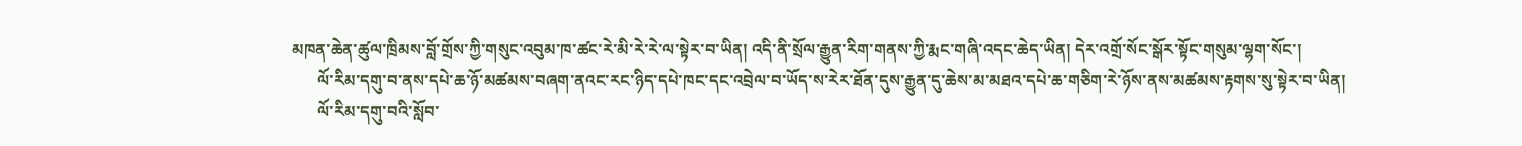མཁན་ཆེན་ཚུལ་ཁྲིམས་བློ་གྲོས་ཀྱི་གསུང་འབུམ་ཁ་ཚང་རེ་མི་རེ་རེ་ལ་སྟེར་བ་ཡིན། འདི་ནི་སྲོལ་རྒྱུན་རིག་གནས་ཀྱི་རྨང་གཞི་འདང་ཆེད་ཡིན། དེར་འགྲོ་སོང་སྒོར་སྟོང་གསུམ་ལྷག་སོང་།
      ལོ་རིམ་དགུ་བ་ནས་དཔེ་ཆ་ཉོ་མཚམས་བཞག་ནའང་རང་ཉིད་དཔེ་ཁང་དང་འབྲེལ་བ་ཡོད་ས་རེར་ཐོན་དུས་རྒྱུན་དུ་ཆེས་མ་མཐའ་དཔེ་ཆ་གཅིག་རེ་ཉོས་ནས་མཚམས་རྟགས་སུ་སྟེར་བ་ཡིན།
      ལོ་རིམ་དགུ་བའི་སློབ་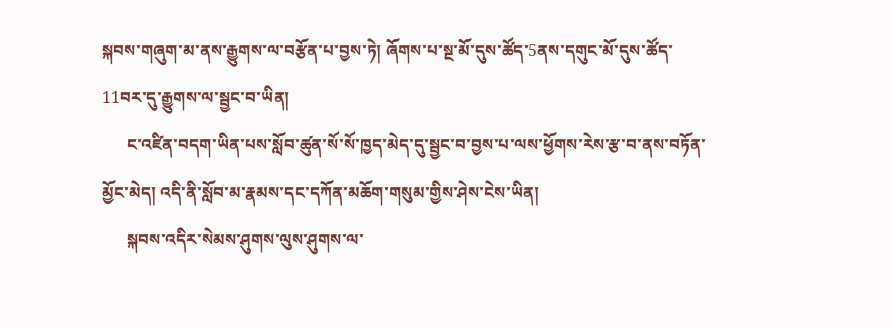སྐབས་གཞུག་མ་ནས་རྒྱུགས་ལ་བརྩོན་པ་བྱས་ཏེ། ཞོགས་པ་སྔ་མོ་དུས་ཚོད་5ནས་དགུང་མོ་དུས་ཚོད་11བར་དུ་རྒྱུགས་ལ་སྦྱང་བ་ཡིན།
      ང་འཛིན་བདག་ཡིན་པས་སློབ་ཚུན་སོ་སོ་ཁྱད་མེད་དུ་སྦྱང་བ་བྱས་པ་ལས་ཕྱོགས་རེས་རྩ་བ་ནས་བཏོན་མྱོང་མེད། འདི་ནི་སློབ་མ་རྣམས་དང་དཀོན་མཆོག་གསུམ་གྱིས་ཤེས་ངེས་ཡིན།
      སྐབས་འདིར་སེམས་ཤུགས་ལུས་ཤུགས་ལ་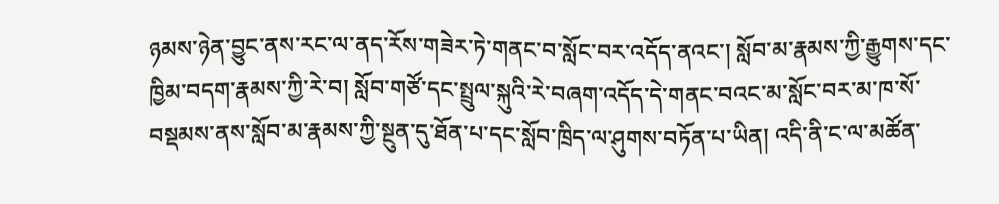ཉམས་ཉེན་བྱུང་ནས་རང་ལ་ནད་རོས་གཟེར་ཏེ་གནང་བ་སློང་བར་འདོད་ནའང་། སློབ་མ་རྣམས་ཀྱི་རྒྱུགས་དང་ཁྱིམ་བདག་རྣམས་ཀྱི་རེ་བ། སློབ་གཙོ་དང་སྤྲུལ་སྐུའི་རེ་བཞག་འདོད་དེ་གནང་བའང་མ་སློང་བར་མ་ཁ་སོ་བསྡམས་ནས་སློབ་མ་རྣམས་ཀྱི་སྔུན་དུ་ཐོན་པ་དང་སློབ་ཁྲིད་ལ་ཤུགས་བཏོན་པ་ཡིན། འདི་ནི་ང་ལ་མཚོན་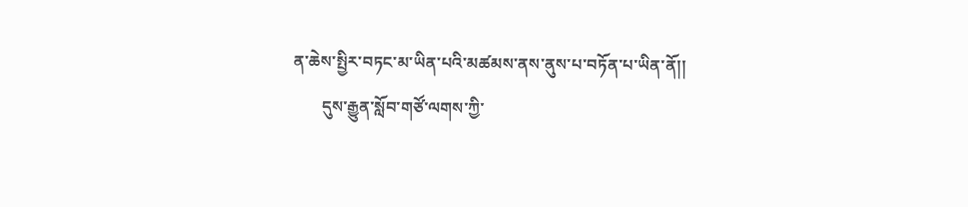ན་ཆེས་སྤྱིར་བཏང་མ་ཡིན་པའི་མཚམས་ནས་ནུས་པ་བཏོན་པ་ཡིན་ནོ།།
       དུས་རྒྱུན་སློབ་གཙོ་ལགས་ཀྱི་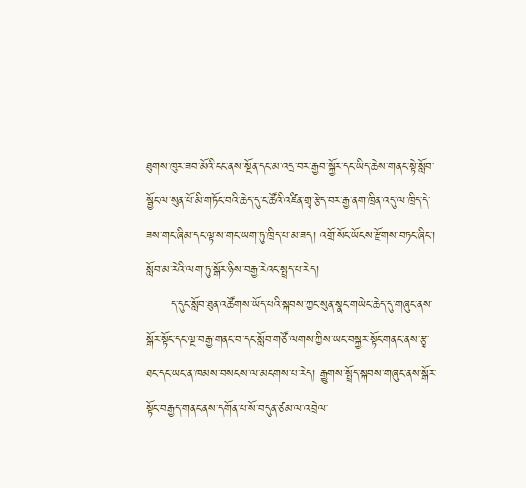ཐུགས་ཁུར་ཟབ་མོའི་ངང་ནས་སྔོན་དང་མ་འདྲ་བར་རྒྱབ་སྐྱོར་དང་ཡིད་ཆེས་གནང་སྟེ་སློབ་སྦྱོང་ལ་སུན་པོ་མི་གཏོང་བའི་ཆེད་དུ་ང་ཚོའི་འཛིན་གྲྭ་རྩེད་བར་རྒྱ་ནག་ཁྲིན་འདུ་ལ་ཁྲིད་དེ་ཟས་གང་ཞིམ་དང་ལྟ་ས་གང་ཡག་ཏུ་ཁྲིད་པ་མ་ཟད། འགྲོ་སོང་ཡོངས་རྫོགས་བཏང་ཞིང་། སློབ་མ་རེའི་ལག་ཏུ་སྒོར་ཉིས་བརྒྱ་རེའང་སྤྲད་པ་རེད།
      ད་དུང་སློབ་ཐུན་འཚོགས་ཡོད་པའི་སྐབས་ཀྱང་སུན་སྣང་གཡེང་ཆེད་དུ་གཞུང་ནས་སྒོར་སྟོང་དང་ལྔ་བརྒྱ་གནང་བ་དང་སློབ་གཙོ་ལགས་ཀྱིས་ཡང་བསྐྱར་སྟོང་གནང་ནས་རྩྭ་ཐང་དང་ཡང་ན་ཁམས་བསངས་ལ་མངགས་པ་རེད། རྒྱུགས་སྤྲོད་སྐབས་གཞུང་ནས་སྒོར་སྟོང་བརྒྱད་གནང་ནས་དགོན་པ་སོ་བདུན་ཙམ་ལ་འབྲེལ་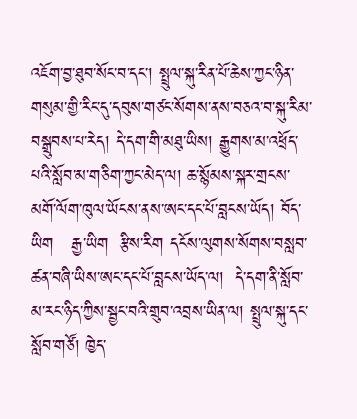འཇོག་བྱ་ཐུབ་སོང་བ་དང་། སྤྲུལ་སྐུ་རིན་པོ་ཆེས་ཀྱང་ཉིན་གསུམ་གྱི་རིང་དུ་དབུས་གཙང་སོགས་ནས་བཅའ་བ་སྐུ་རིམ་བསྒྲུབས་པ་རེད། དེ་དག་གི་མཐུ་ཡིས། རྒྱུགས་མ་འཕྲོད་པའི་སློབ་མ་གཅིག་ཀྱང་མེད་ལ། ཆ་སྙོམས་སྐར་གྲངས་མགོ་ལོག་ཁུལ་ཡོངས་ནས་ཨང་དང་པོ་བླངས་ཡོད། བོད་ཡིག   རྒྱ་ཡིག  རྩིས་རིག དངོས་ལུགས་སོགས་བསླབ་ཚན་བཞི་ཡིས་ཨང་དང་པོ་བླངས་ཡོད་ལ།  དེ་དག་ནི་སློབ་མ་རང་ཉིད་ཀྱིས་སྦྱང་བའི་གྲུབ་འབྲས་ཡིན་ལ། སྤྲུལ་སྐུ་དང་སློབ་གཙོ། ཁྱེད་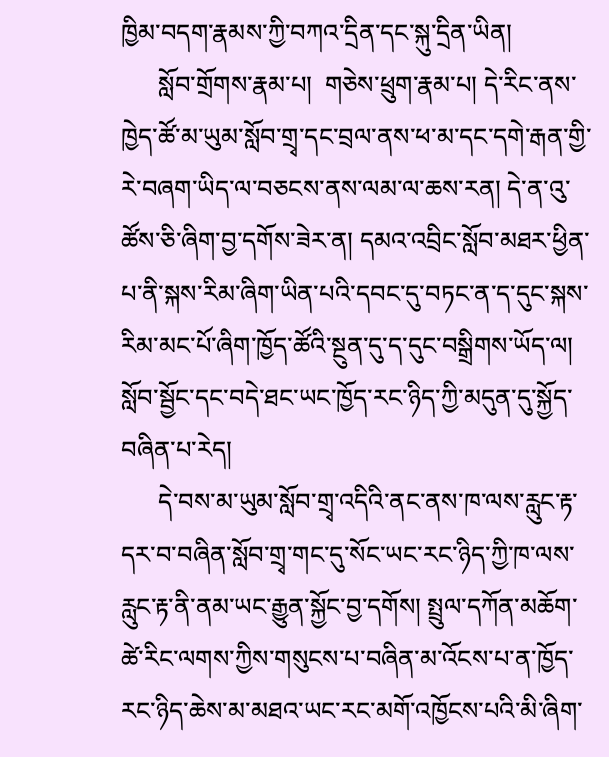ཁྱིམ་བདག་རྣམས་ཀྱི་བཀའ་དྲིན་དང་སྐུ་དྲིན་ཡིན།
      སློབ་གྲོགས་རྣམ་པ།  གཅེས་ཕྲུག་རྣམ་པ། དེ་རིང་ནས་ཁྱེད་ཚོ་མ་ཡུམ་སློབ་གྲྭ་དང་བྲལ་ནས་ཕ་མ་དང་དགེ་རྒན་གྱི་རེ་བཞག་ཡིད་ལ་བཅངས་ནས་ལམ་ལ་ཆས་རན། དེ་ན་འུ་ཚོས་ཅི་ཞིག་བྱ་དགོས་ཟེར་ན། དམའ་འབྲིང་སློབ་མཐར་ཕྱིན་པ་ནི་སྐས་རིམ་ཞིག་ཡིན་པའི་དབང་དུ་བཏང་ན་ད་དུང་སྐས་རིམ་མང་པོ་ཞིག་ཁྱོད་ཚོའི་སྔུན་དུ་ད་དུང་བསྒྲིགས་ཡོད་ལ། སློབ་སྦྱོང་དང་བདེ་ཐང་ཡང་ཁྱོད་རང་ཉིད་ཀྱི་མདུན་དུ་སྐྱོད་བཞིན་པ་རེད།
      དེ་བས་མ་ཡུམ་སློབ་གྲྭ་འདིའི་ནང་ནས་ཁ་ལས་རླུང་རྟ་དར་བ་བཞིན་སློབ་གྲྭ་གང་དུ་སོང་ཡང་རང་ཉིད་ཀྱི་ཁ་ལས་རླུང་རྟ་ནི་ནམ་ཡང་རྒྱུན་སྐྱོང་བྱ་དགོས། སྤྲུལ་དཀོན་མཆོག་ཚེ་རིང་ལགས་ཀྱིས་གསུངས་པ་བཞིན་མ་འོངས་པ་ན་ཁྱོད་རང་ཉིད་ཆེས་མ་མཐའ་ཡང་རང་མགོ་འཁྱོངས་པའི་མི་ཞིག་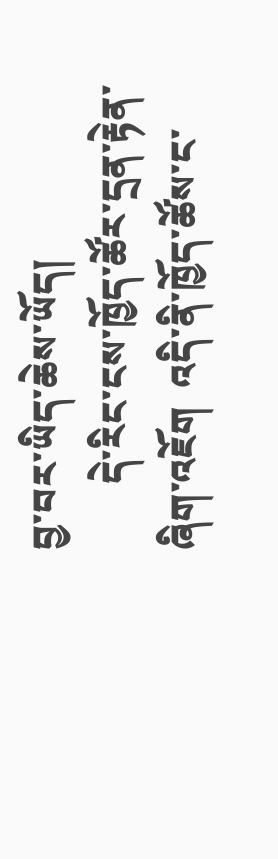བྱ་བར་ཡིད་ཆེས་ཡོད།
       དེ་རིང་ངས་ཁྱོད་ཚོར་དྲན་རྟེན་ཞིག་འཇོག  འདི་ནི་ཁྱོད་ཚོས་ང་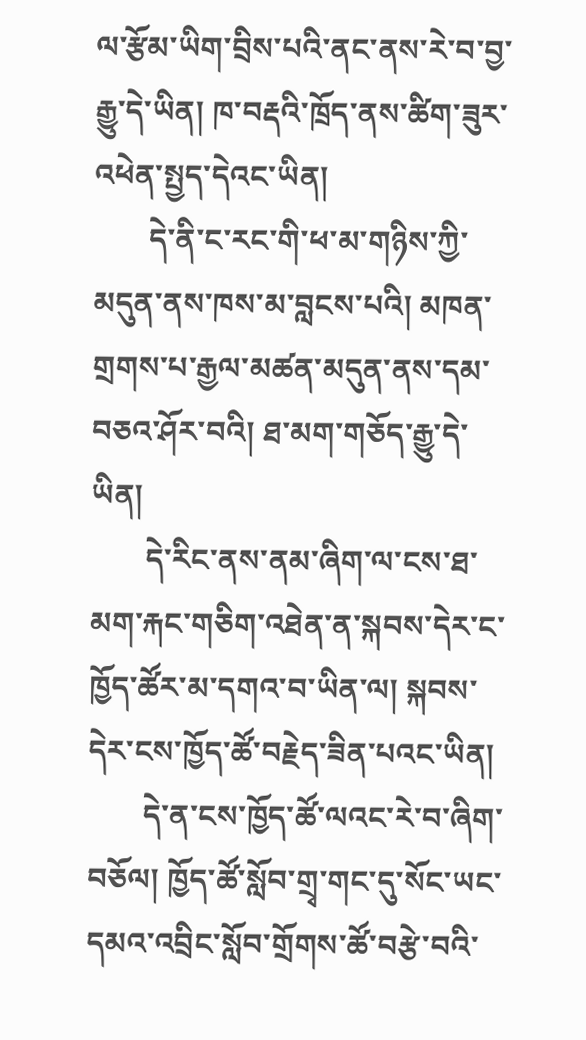ལ་རྩོམ་ཡིག་བྲིས་པའི་ནང་ནས་རེ་བ་བྱ་རྒྱུ་དེ་ཡིན། ཁ་བརྡའི་ཁྲོད་ནས་ཚིག་ཟུར་འཕེན་སྤྱད་དེའང་ཡིན།
       དེ་ནི་ང་རང་གི་ཕ་མ་གཉིས་ཀྱི་མདུན་ནས་ཁས་མ་བླངས་པའི། མཁན་གྲགས་པ་རྒྱལ་མཚན་མདུན་ནས་དམ་བཅའ་ཤོར་བའི། ཐ་མག་གཅོད་རྒྱུ་དེ་ཡིན།
       དེ་རིང་ནས་ནམ་ཞིག་ལ་ངས་ཐ་མག་རྐང་གཅིག་འཐེན་ན་སྐབས་དེར་ང་ཁྱོད་ཚོར་མ་དགའ་བ་ཡིན་ལ། སྐབས་དེར་ངས་ཁྱོད་ཚོ་བརྗེད་ཟིན་པའང་ཡིན།
       དེ་ན་ངས་ཁྱོད་ཚོ་ལའང་རེ་བ་ཞིག་བཅོལ། ཁྱོད་ཚོ་སློབ་གྲྭ་གང་དུ་སོང་ཡང་དམའ་འབྲིང་སློབ་གྲོགས་ཚོ་བརྩེ་བའི་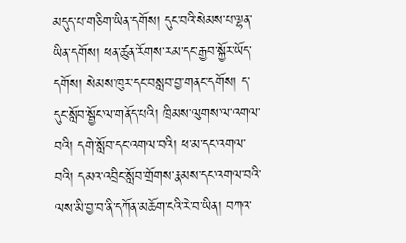མདུད་པ་གཅིག་ཡིན་དགོས། དུང་བའི་སེམས་པ་ལྷན་ཡིན་དགོས། ཕན་ཚུན་རོགས་རམ་དང་རྒྱབ་སྐྱོར་ཡོད་དགོས། སེམས་ཁུར་དང་བསླབ་བྱ་གནང་དགོས། ད་དུང་སློབ་སྦྱོང་ལ་གནོད་པའི། ཁྲིམས་ལུགས་ལ་འགལ་བའི། དགེ་སློབ་དང་འགལ་བའི། ཕ་མ་དང་འགལ་བའི། དམའ་འབྲིང་སློབ་གྲོགས་རྣམས་དང་འགལ་བའི་ལས་མི་བྱ་བ་ནི་དཀོན་མཆོག་ངའི་རེ་བ་ཡིན། བཀའ་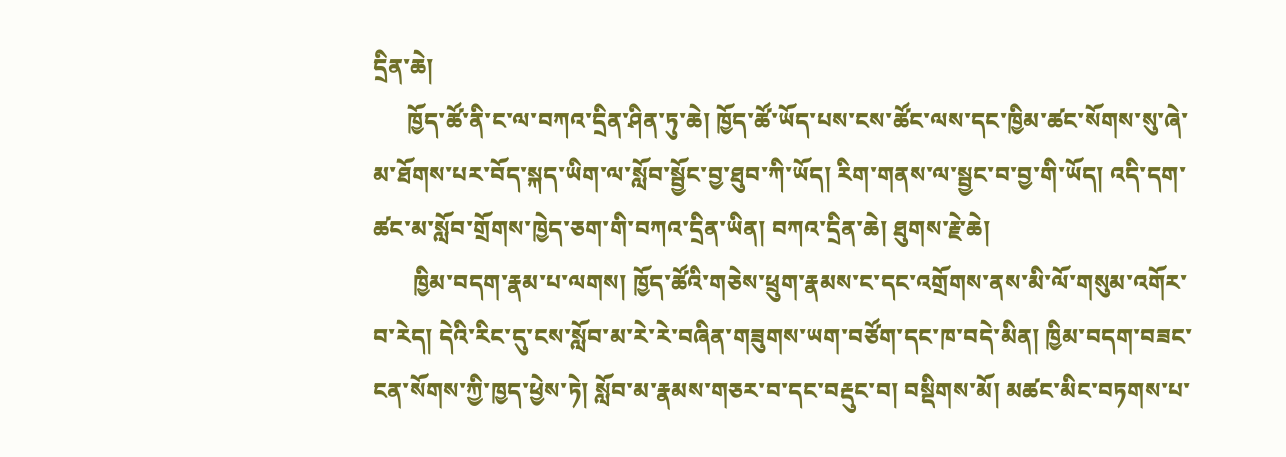དྲིན་ཆེ།
      ཁྱོད་ཚོ་ནི་ང་ལ་བཀའ་དྲིན་ཤིན་ཏུ་ཆེ། ཁྱོད་ཚོ་ཡོད་པས་ངས་ཚོང་ལས་དང་ཁྱིམ་ཚང་སོགས་སུ་ཞེ་མ་ཐོགས་པར་བོད་སྐད་ཡིག་ལ་སློབ་སྦྱོང་བྱ་ཐུབ་ཀི་ཡོད། རིག་གནས་ལ་སྦྱང་བ་བྱ་གི་ཡོད། འདི་དག་ཚང་མ་སློབ་གྲོགས་ཁྱེད་ཅག་གི་བཀའ་དྲིན་ཡིན། བཀའ་དྲིན་ཆེ། ཐུགས་རྗེ་ཆེ།
       ཁྱིམ་བདག་རྣམ་པ་ལགས། ཁྱོད་ཚོའི་གཅེས་ཕྲུག་རྣམས་ང་དང་འགྲོགས་ནས་མི་ལོ་གསུམ་འགོར་བ་རེད། དེའི་རིང་དུ་ངས་སློབ་མ་རེ་རེ་བཞིན་གཟུགས་ཡག་བཙོག་དང་ཁ་བདེ་མིན། ཁྱིམ་བདག་བཟང་ངན་སོགས་ཀྱི་ཁྱད་ཕྱེས་ཏེ། སློབ་མ་རྣམས་གཅར་བ་དང་བརྡུང་བ། བསྡིགས་མོ། མཚང་མིང་བཏགས་པ་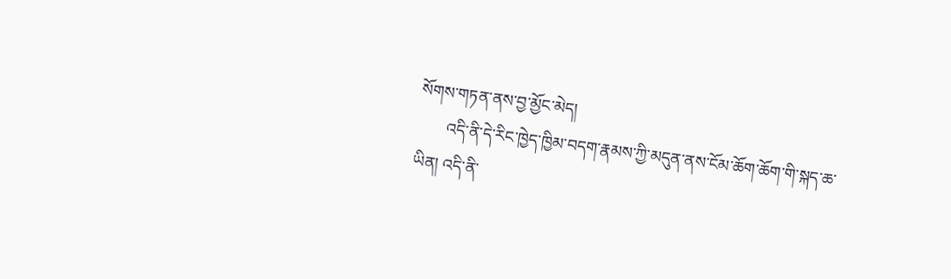སོགས་གཏན་ནས་བྱ་མྱོང་མེད།
       འདི་ནི་དེ་རིང་ཁྱེད་ཁྱིམ་བདག་རྣམས་ཀྱི་མདུན་ནས་ངོམ་ཆོག་ཆོག་གི་སྐད་ཆ་ཡིན། འདི་ནི་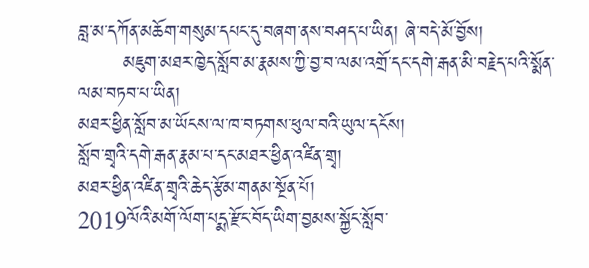བླ་མ་དཀོན་མཆོག་གསུམ་དཔང་དུ་བཞག་ནས་བཤད་པ་ཡིན། ཞེ་བདེ་མོ་བྱོས།
       མཇུག་མཐར་ཁྱེད་སློབ་མ་རྣམས་ཀྱི་བྱ་བ་ལམ་འགྲོ་དང་དགེ་རྒན་མི་བརྗེད་པའི་སྨོན་ལམ་བཏབ་པ་ཡིན།
མཐར་ཕྱིན་སློབ་མ་ཡོངས་ལ་ཁ་བཏགས་ཕུལ་བའི་ཡུལ་དངོས།
སློབ་གྲྭའི་དགེ་རྒན་རྣམ་པ་དང་མཐར་ཕྱིན་འཛིན་གྲྭ།
མཐར་ཕྱིན་འཛིན་གྲྭའི་ཆེད་རྩོམ་གནམ་སྔོན་པོ།
2019ལོའི་མགོ་ལོག་པདྨ་རྫོང་བོད་ཡིག་བྱམས་སྐྱོང་སློབ་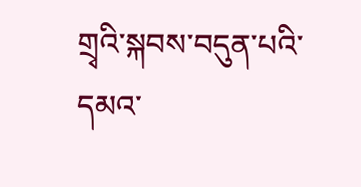གྲྭའི་སྐབས་བདུན་པའི་དམའ་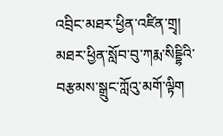འབྲིང་མཐར་ཕྱིན་འཛིན་གྲྭ།
མཐར་ཕྱིན་སློབ་བུ་ཀརྨ་སིདྡྷིའི་བརྩམས་སྒྲུང་ཀློའུ་མགོ་ལྟིག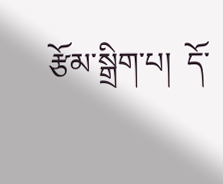རྩོམ་སྒྲིག་པ།  དོ་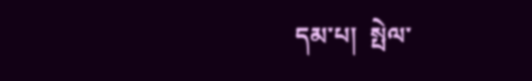དམ་པ།  སྤེལ་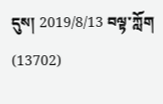དུས། 2019/8/13 བལྟ་ཀློག (13702)